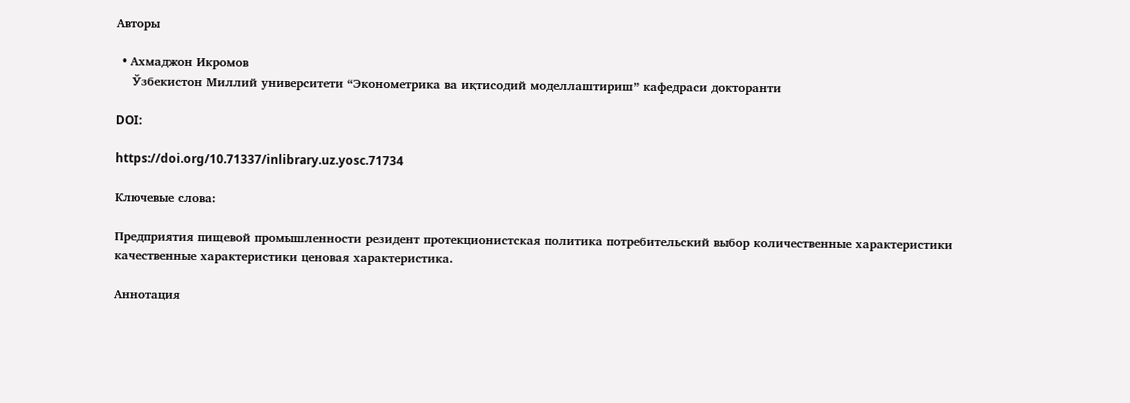Авторы

  • Aхмаджон Икромов
    Ўзбекистон Миллий университети “Эконометрика ва иқтисодий моделлаштириш” кафедраси докторанти

DOI:

https://doi.org/10.71337/inlibrary.uz.yosc.71734

Ключевые слова:

Предприятия пищевой промышленности резидент протекционистская политика потребительский выбор количественные характеристики качественные характеристики ценовая характеристика.

Аннотация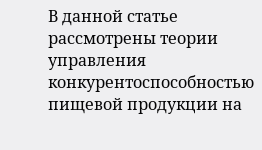В данной статье рассмотрены теории управления конкурентоспособностью пищевой продукции на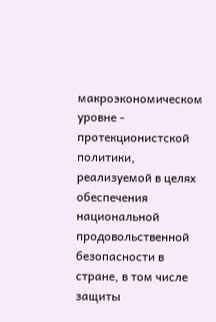макроэкономическом уровне - протекционистской политики, реализуемой в целях обеспечения национальной продовольственной безопасности в стране, в том числе защиты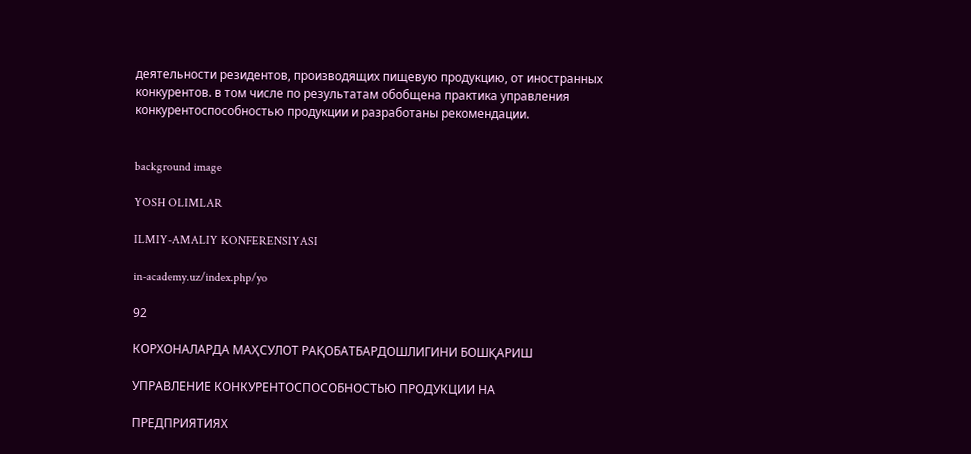деятельности резидентов, производящих пищевую продукцию, от иностранных конкурентов. в том числе по результатам обобщена практика управления конкурентоспособностью продукции и разработаны рекомендации.


background image

YOSH OLIMLAR

ILMIY-AMALIY KONFERENSIYASI

in-academy.uz/index.php/yo

92

КОРХОНАЛАРДА МАҲСУЛОТ РАҚОБАТБАРДОШЛИГИНИ БОШҚАРИШ

УПРАВЛЕНИЕ КОНКУРЕНТОСПОСОБНОСТЬЮ ПРОДУКЦИИ НА

ПРЕДПРИЯТИЯХ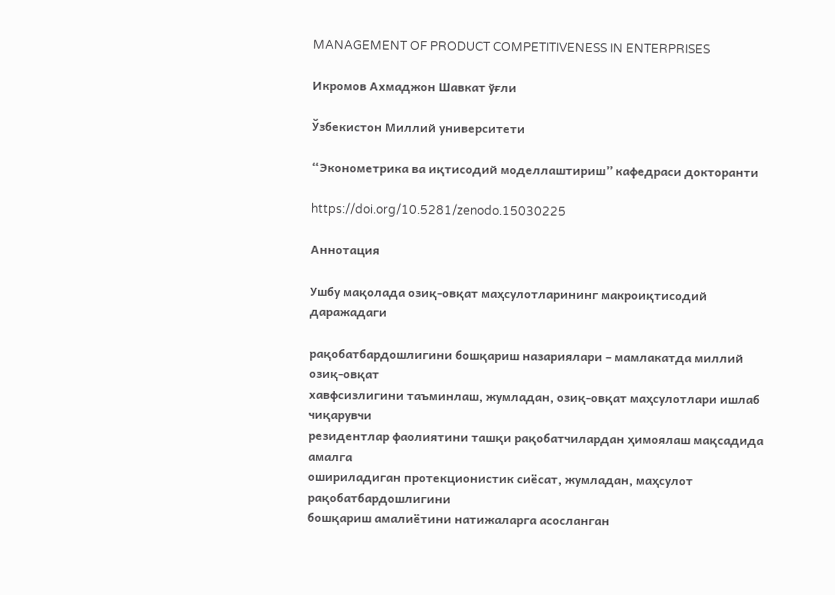MANAGEMENT OF PRODUCT COMPETITIVENESS IN ENTERPRISES

Икромов Aхмаджон Шавкат ўғли

Ўзбекистон Миллий университети

“Эконометрика ва иқтисодий моделлаштириш” кафедраси докторанти

https://doi.org/10.5281/zenodo.15030225

Aннотация

Ушбу мақолада озиқ-овқат маҳсулотларининг макроиқтисодий даражадаги

рақобатбардошлигини бошқариш назариялари – мамлакатда миллий озиқ-овқат
хавфсизлигини таъминлаш, жумладан, озиқ-овқат маҳсулотлари ишлаб чиқарувчи
резидентлар фаолиятини ташқи рақобатчилардан ҳимоялаш мақсадида амалга
ошириладиган протекционистик сиёсат, жумладан, маҳсулот рақобатбардошлигини
бошқариш амалиётини натижаларга асосланган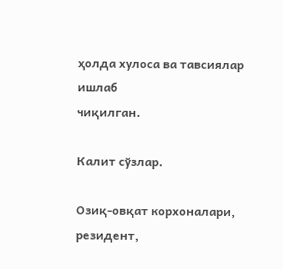ҳолда хулоса ва тавсиялар ишлаб
чиқилган.

Калит сўзлар.

Озиқ-овқат корхоналари, резидент,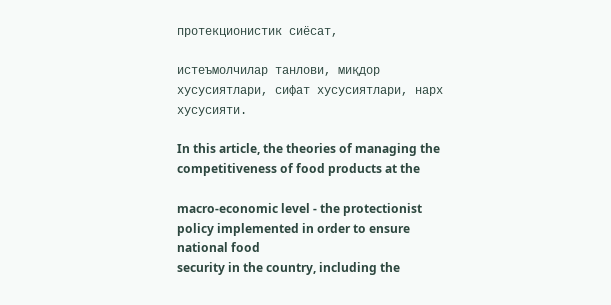протекционистик сиёсат,

истеъмолчилар танлови, миқдор хусусиятлари, сифат хусусиятлари, нарх хусусияти.

In this article, the theories of managing the competitiveness of food products at the

macro-economic level - the protectionist policy implemented in order to ensure national food
security in the country, including the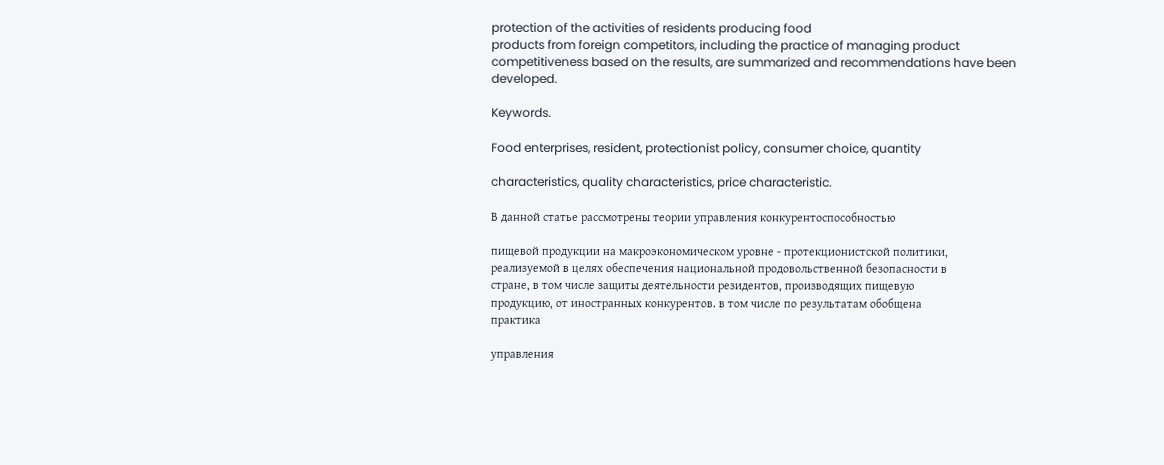protection of the activities of residents producing food
products from foreign competitors, including the practice of managing product
competitiveness based on the results, are summarized and recommendations have been
developed.

Keywords.

Food enterprises, resident, protectionist policy, consumer choice, quantity

characteristics, quality characteristics, price characteristic.

В данной статье рассмотрены теории управления конкурентоспособностью

пищевой продукции на макроэкономическом уровне - протекционистской политики,
реализуемой в целях обеспечения национальной продовольственной безопасности в
стране, в том числе защиты деятельности резидентов, производящих пищевую
продукцию, от иностранных конкурентов. в том числе по результатам обобщена
практика

управления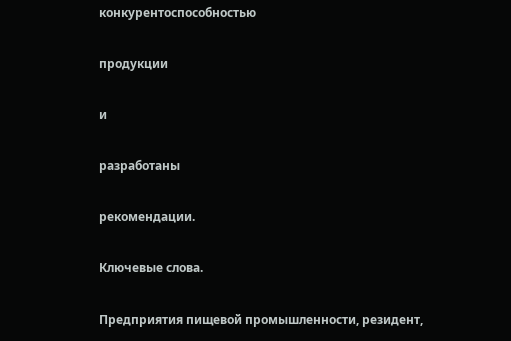конкурентоспособностью

продукции

и

разработаны

рекомендации.

Ключевые слова.

Предприятия пищевой промышленности, резидент,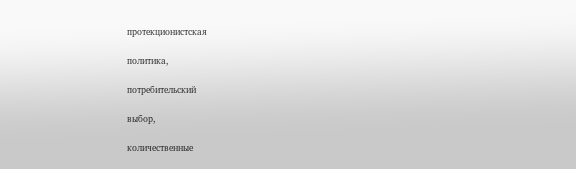протекционистская

политика,

потребительский

выбор,

количественные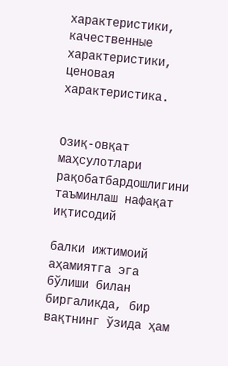характеристики, качественные характеристики, ценовая характеристика.


Озиқ-овқат маҳсулотлари рақобатбардошлигини таъминлаш нафақат иқтисодий

балки ижтимоий аҳамиятга эга бўлиши билан биргаликда, бир вақтнинг ўзида ҳам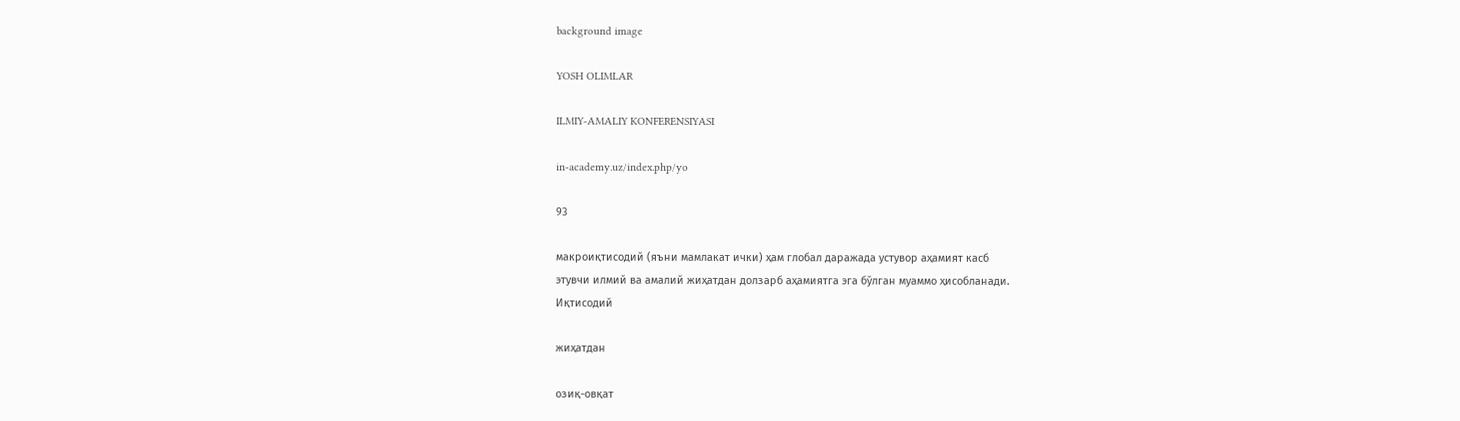background image

YOSH OLIMLAR

ILMIY-AMALIY KONFERENSIYASI

in-academy.uz/index.php/yo

93

макроиқтисодий (яъни мамлакат ички) ҳам глобал даражада устувор аҳамият касб
этувчи илмий ва амалий жиҳатдан долзарб аҳамиятга эга бўлган муаммо ҳисобланади.
Иқтисодий

жиҳатдан

озиқ-овқат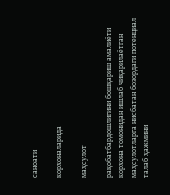саноати

корхоналарида

маҳсулот

рақобатбардошлигини бошқариш амалиёти корхона томонидан ишлаб чиқарилаётган
маҳсулотларга нисбатан бозордаги потенциал талаб ҳажмини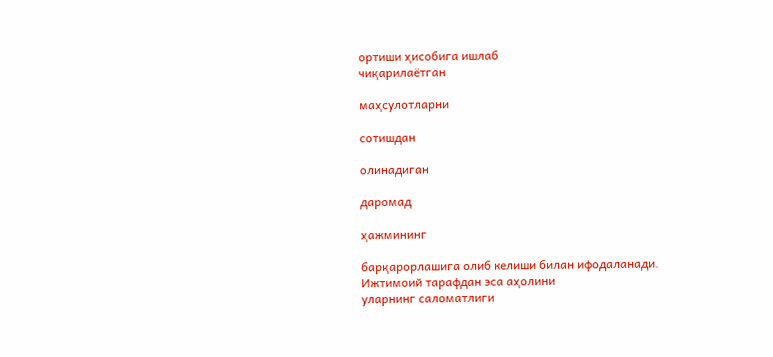ортиши ҳисобига ишлаб
чиқарилаётган

маҳсулотларни

сотишдан

олинадиган

даромад

ҳажмининг

барқарорлашига олиб келиши билан ифодаланади. Ижтимоий тарафдан эса аҳолини
уларнинг саломатлиги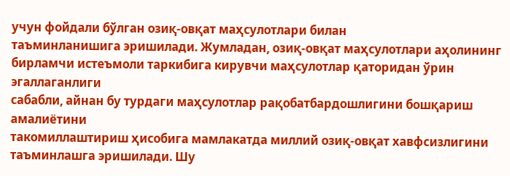учун фойдали бўлган озиқ-овқат маҳсулотлари билан
таъминланишига эришилади. Жумладан, озиқ-овқат маҳсулотлари аҳолининг
бирламчи истеъмоли таркибига кирувчи маҳсулотлар қаторидан ўрин эгаллаганлиги
сабабли, айнан бу турдаги маҳсулотлар рақобатбардошлигини бошқариш амалиётини
такомиллаштириш ҳисобига мамлакатда миллий озиқ-овқат хавфсизлигини
таъминлашга эришилади. Шу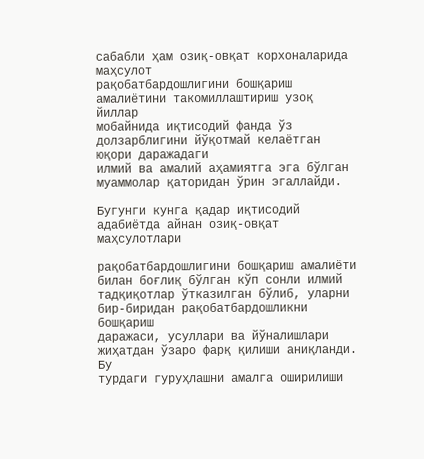сабабли ҳам озиқ-овқат корхоналарида маҳсулот
рақобатбардошлигини бошқариш амалиётини такомиллаштириш узоқ йиллар
мобайнида иқтисодий фанда ўз долзарблигини йўқотмай келаётган юқори даражадаги
илмий ва амалий аҳамиятга эга бўлган муаммолар қаторидан ўрин эгаллайди.

Бугунги кунга қадар иқтисодий адабиётда айнан озиқ-овқат маҳсулотлари

рақобатбардошлигини бошқариш амалиёти билан боғлиқ бўлган кўп сонли илмий
тадқиқотлар ўтказилган бўлиб, уларни бир-биридан рақобатбардошликни бошқариш
даражаси, усуллари ва йўналишлари жиҳатдан ўзаро фарқ қилиши аниқланди. Бу
турдаги гуруҳлашни амалга оширилиши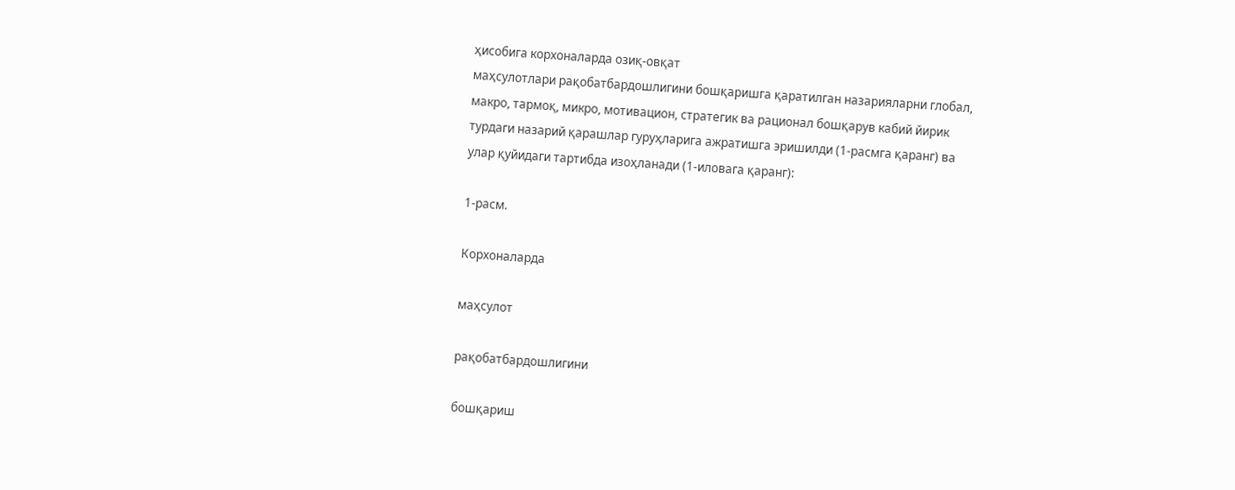ҳисобига корхоналарда озиқ-овқат
маҳсулотлари рақобатбардошлигини бошқаришга қаратилган назарияларни глобал,
макро, тармоқ, микро, мотивацион, стратегик ва рационал бошқарув кабий йирик
турдаги назарий қарашлар гуруҳларига ажратишга эришилди (1-расмга қаранг) ва
улар қуйидаги тартибда изоҳланади (1-иловага қаранг):

1-расм.

Корхоналарда

маҳсулот

рақобатбардошлигини

бошқариш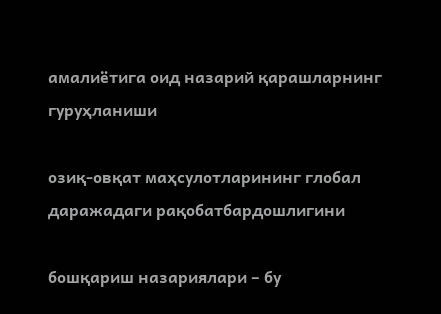амалиётига оид назарий қарашларнинг гуруҳланиши

озиқ-овқат маҳсулотларининг глобал даражадаги рақобатбардошлигини

бошқариш назариялари – бу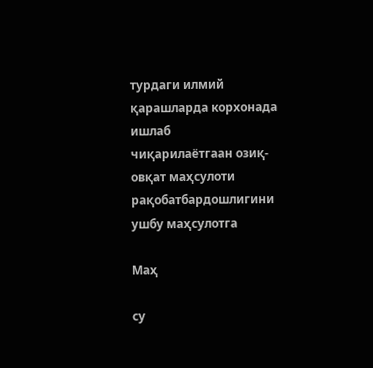турдаги илмий қарашларда корхонада ишлаб
чиқарилаётгаан озиқ-овқат маҳсулоти рақобатбардошлигини ушбу маҳсулотга

Маҳ

су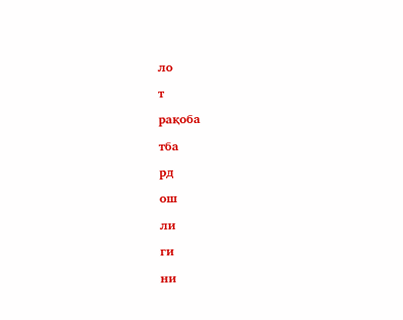ло

т

рақоба

тба

рд

ош

ли

ги

ни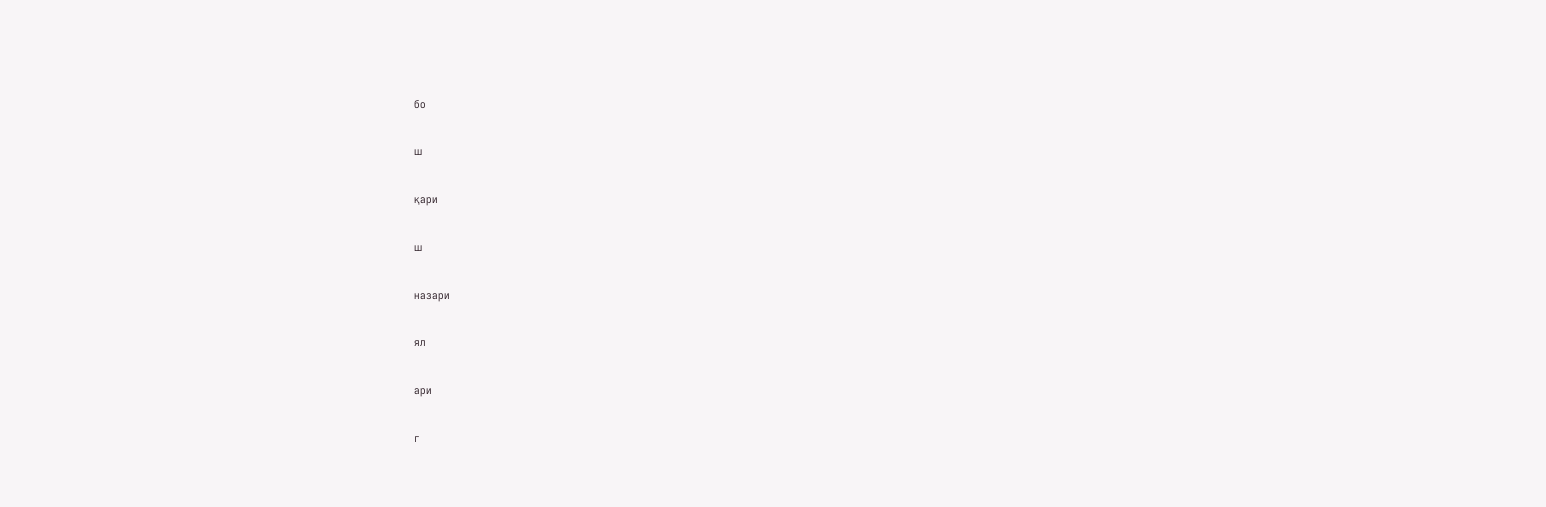бо

ш

қари

ш

назари

ял

ари

г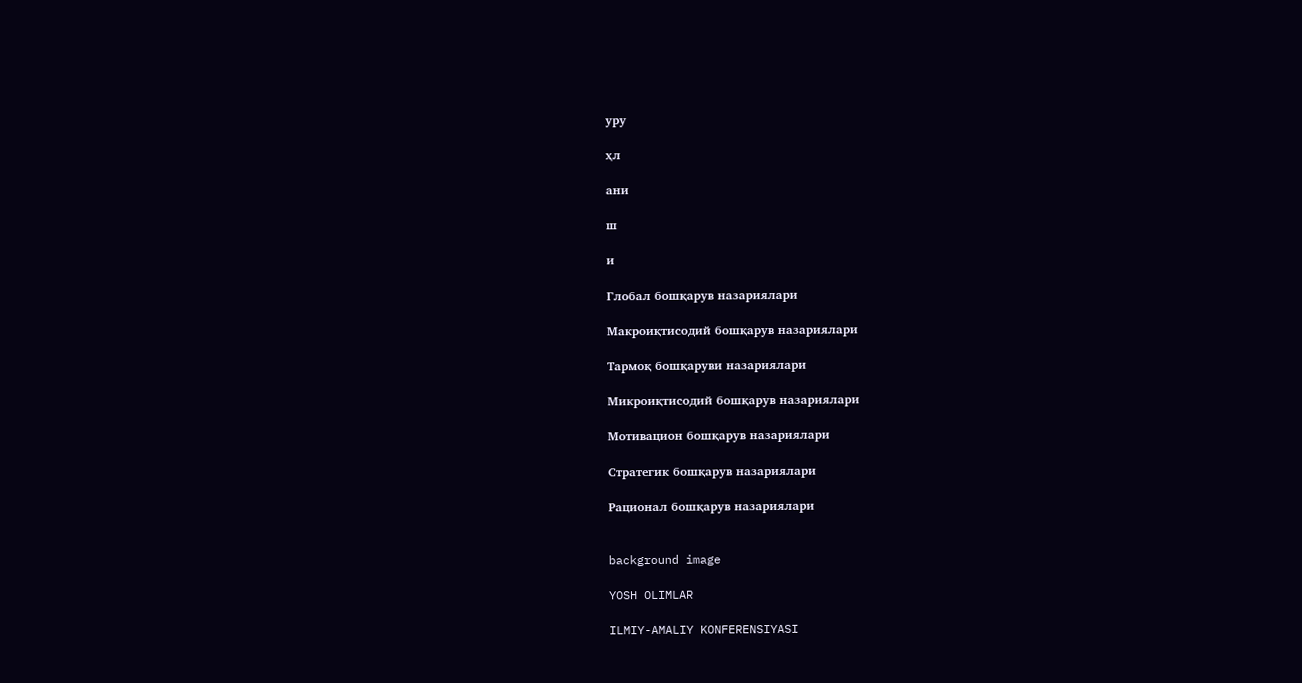уру

ҳл

ани

ш

и

Глобал бошқарув назариялари

Макроиқтисодий бошқарув назариялари

Тармоқ бошқаруви назариялари

Микроиқтисодий бошқарув назариялари

Мотивацион бошқарув назариялари

Стратегик бошқарув назариялари

Рационал бошқарув назариялари


background image

YOSH OLIMLAR

ILMIY-AMALIY KONFERENSIYASI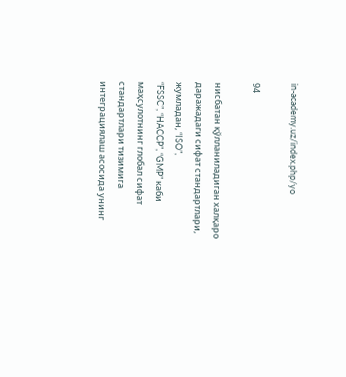in-academy.uz/index.php/yo

94

нисбатан қўлланиладиган халқаро даражадаги сифат стандартлари, жумладан, “ISO”,
“FSSC”, “HACCP”, “GMP” каби маҳсулотнинг глобал сифат стандартлари тизимига
интеграциялаш асосида унинг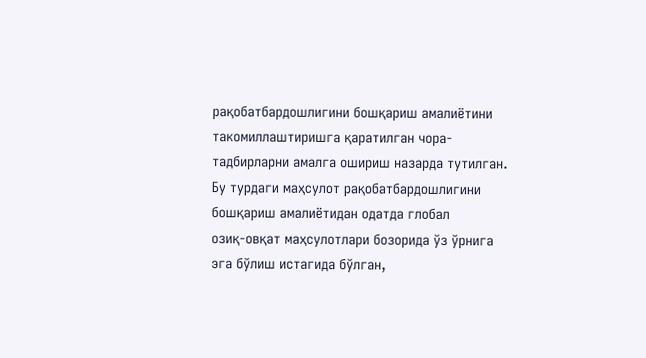рақобатбардошлигини бошқариш амалиётини
такомиллаштиришга қаратилган чора-тадбирларни амалга ошириш назарда тутилган.
Бу турдаги маҳсулот рақобатбардошлигини бошқариш амалиётидан одатда глобал
озиқ-овқат маҳсулотлари бозорида ўз ўрнига эга бўлиш истагида бўлган,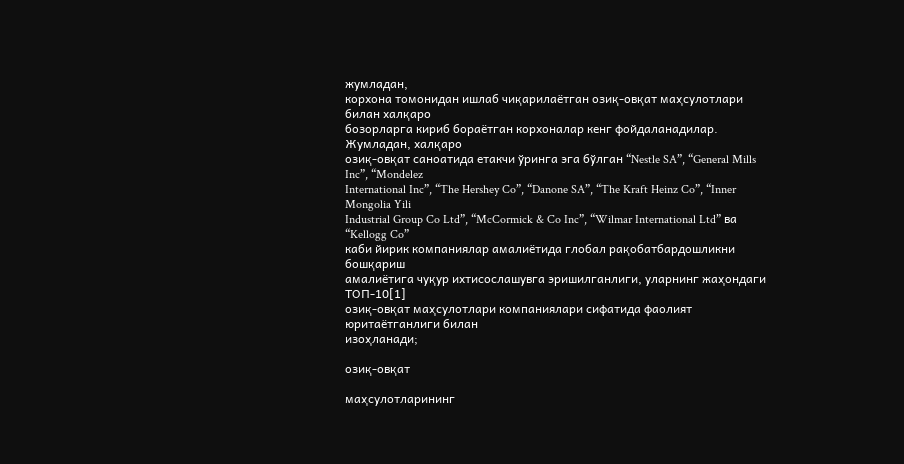жумладан,
корхона томонидан ишлаб чиқарилаётган озиқ-овқат маҳсулотлари билан халқаро
бозорларга кириб бораётган корхоналар кенг фойдаланадилар. Жумладан, халқаро
озиқ-овқат саноатида етакчи ўринга эга бўлган “Nestle SA”, “General Mills Inc”, “Mondelez
International Inc”, “The Hershey Co”, “Danone SA”, “The Kraft Heinz Co”, “Inner Mongolia Yili
Industrial Group Co Ltd”, “McCormick & Co Inc”, “Wilmar International Ltd” ва “Kellogg Co”
каби йирик компаниялар амалиётида глобал рақобатбардошликни бошқариш
амалиётига чуқур ихтисослашувга эришилганлиги, уларнинг жаҳондаги ТОП-10[1]
озиқ-овқат маҳсулотлари компаниялари сифатида фаолият юритаётганлиги билан
изоҳланади;

озиқ-овқат

маҳсулотларининг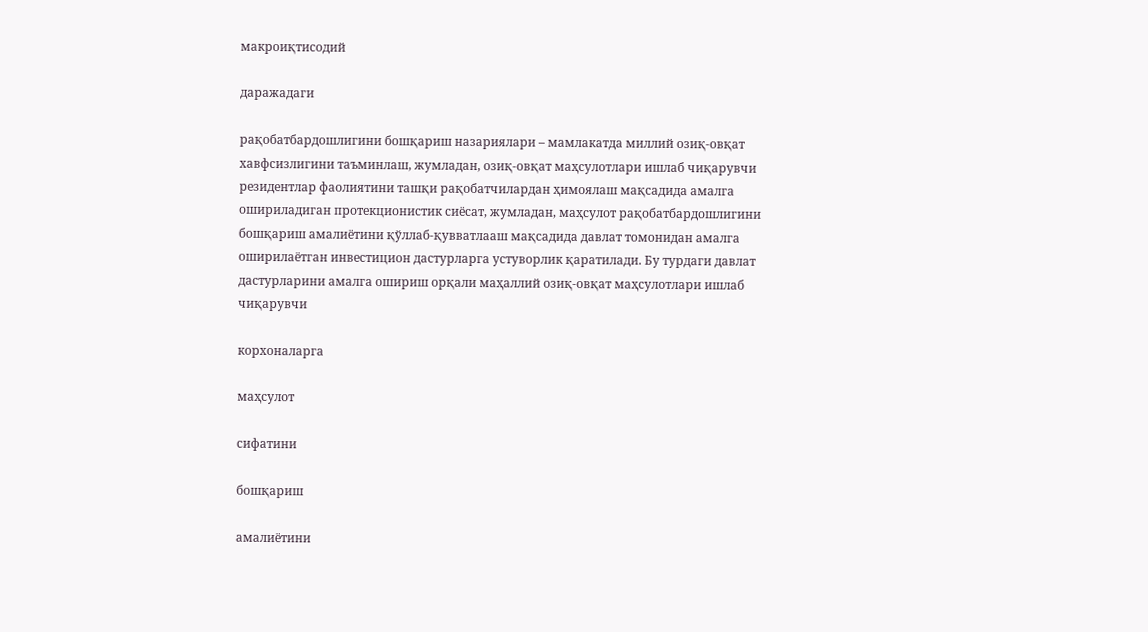макроиқтисодий

даражадаги

рақобатбардошлигини бошқариш назариялари – мамлакатда миллий озиқ-овқат
хавфсизлигини таъминлаш, жумладан, озиқ-овқат маҳсулотлари ишлаб чиқарувчи
резидентлар фаолиятини ташқи рақобатчилардан ҳимоялаш мақсадида амалга
ошириладиган протекционистик сиёсат, жумладан, маҳсулот рақобатбардошлигини
бошқариш амалиётини қўллаб-қувватлааш мақсадида давлат томонидан амалга
оширилаётган инвестицион дастурларга устуворлик қаратилади. Бу турдаги давлат
дастурларини амалга ошириш орқали маҳаллий озиқ-овқат маҳсулотлари ишлаб
чиқарувчи

корхоналарга

маҳсулот

сифатини

бошқариш

амалиётини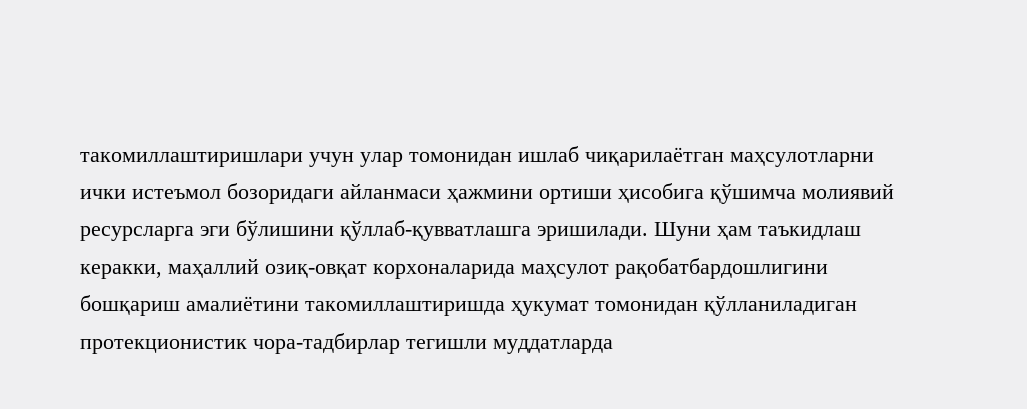такомиллаштиришлари учун улар томонидан ишлаб чиқарилаётган маҳсулотларни
ички истеъмол бозоридаги айланмаси ҳажмини ортиши ҳисобига қўшимча молиявий
ресурсларга эги бўлишини қўллаб-қувватлашга эришилади. Шуни ҳам таъкидлаш
керакки, маҳаллий озиқ-овқат корхоналарида маҳсулот рақобатбардошлигини
бошқариш амалиётини такомиллаштиришда ҳукумат томонидан қўлланиладиган
протекционистик чора-тадбирлар тегишли муддатларда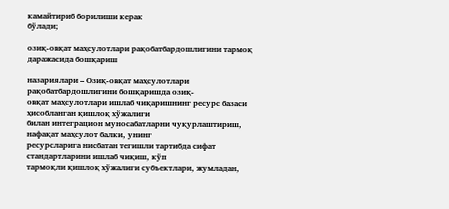камайтириб борилиши керак
бўлади;

озиқ-овқат маҳсулотлари рақобатбардошлигини тармоқ даражасида бошқариш

назариялари – Озиқ-овқат маҳсулотлари рақобатбардошлигини бошқаришда озиқ-
овқат маҳсулотлари ишлаб чиқаришнинг ресурс базаси ҳисобланган қишлоқ хўжалиги
билан интеграцион муносабатларни чуқурлаштириш, нафақат маҳсулот балки, унинг
ресурсларига нисбатан тегишли тартибда сифат стандартларини ишлаб чиқиш, кўп
тармоқли қишлоқ хўжалиги субъектлари, жумладан,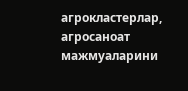агрокластерлар, агросаноат
мажмуаларини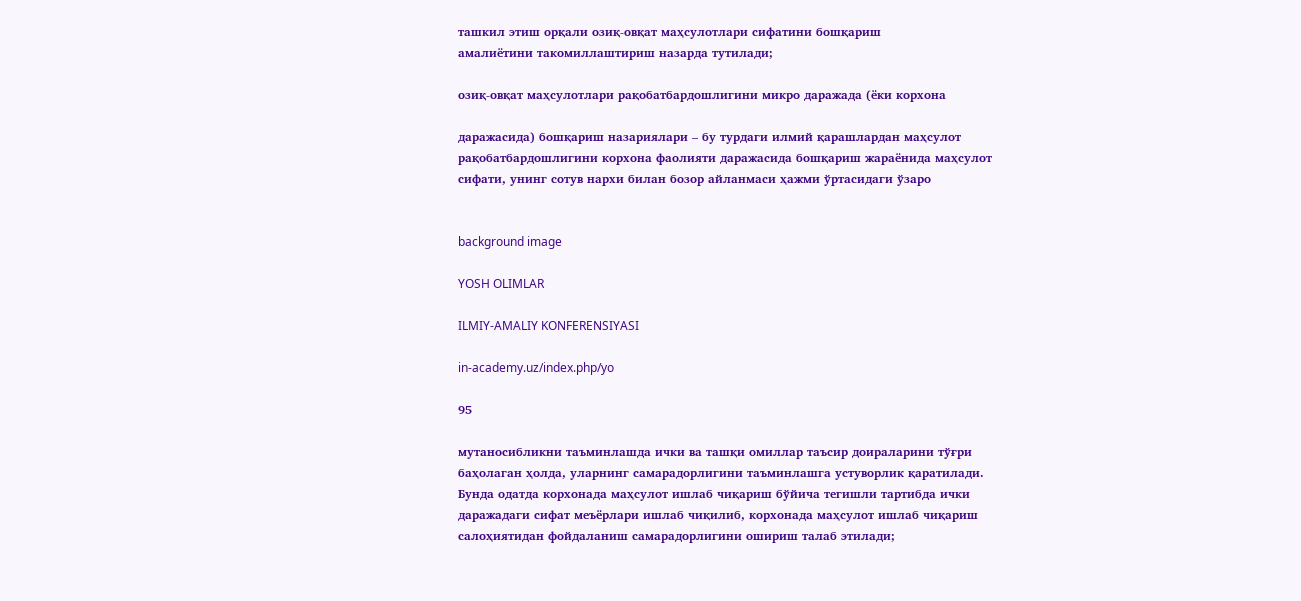ташкил этиш орқали озиқ-овқат маҳсулотлари сифатини бошқариш
амалиётини такомиллаштириш назарда тутилади;

озиқ-овқат маҳсулотлари рақобатбардошлигини микро даражада (ёки корхона

даражасида) бошқариш назариялари – бу турдаги илмий қарашлардан маҳсулот
рақобатбардошлигини корхона фаолияти даражасида бошқариш жараёнида маҳсулот
сифати, унинг сотув нархи билан бозор айланмаси ҳажми ўртасидаги ўзаро


background image

YOSH OLIMLAR

ILMIY-AMALIY KONFERENSIYASI

in-academy.uz/index.php/yo

95

мутаносибликни таъминлашда ички ва ташқи омиллар таъсир доираларини тўғри
баҳолаган ҳолда, уларнинг самарадорлигини таъминлашга устуворлик қаратилади.
Бунда одатда корхонада маҳсулот ишлаб чиқариш бўйича тегишли тартибда ички
даражадаги сифат меъёрлари ишлаб чиқилиб, корхонада маҳсулот ишлаб чиқариш
салоҳиятидан фойдаланиш самарадорлигини ошириш талаб этилади;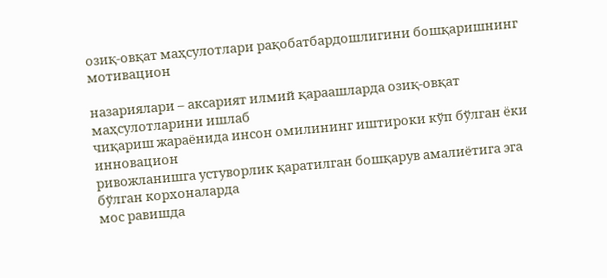озиқ-овқат маҳсулотлари рақобатбардошлигини бошқаришнинг мотивацион

назариялари – аксарият илмий қараашларда озиқ-овқат маҳсулотларини ишлаб
чиқариш жараёнида инсон омилининг иштироки кўп бўлган ёки инновацион
ривожланишга устуворлик қаратилган бошқарув амалиётига эга бўлган корхоналарда
мос равишда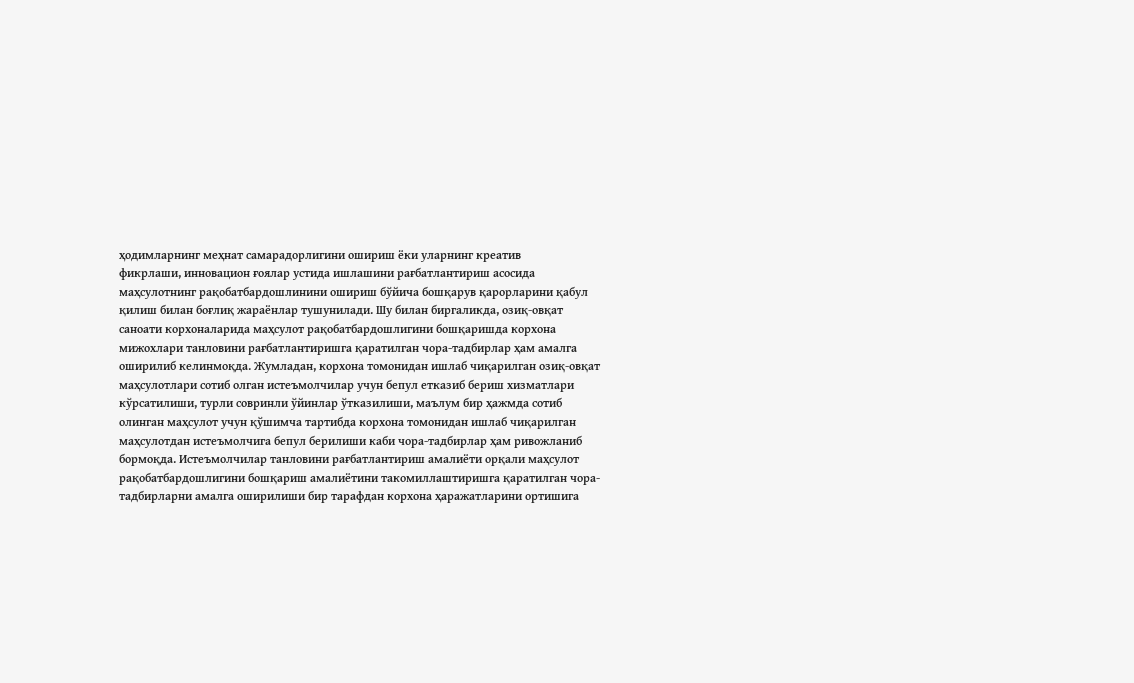ҳодимларнинг меҳнат самарадорлигини ошириш ёки уларнинг креатив
фикрлаши, инновацион ғоялар устида ишлашини рағбатлантириш асосида
маҳсулотнинг рақобатбардошлинини ошириш бўйича бошқарув қарорларини қабул
қилиш билан боғлиқ жараёнлар тушунилади. Шу билан биргаликда, озиқ-овқат
саноати корхоналарида маҳсулот рақобатбардошлигини бошқаришда корхона
мижохлари танловини рағбатлантиришга қаратилган чора-тадбирлар ҳам амалга
оширилиб келинмоқда. Жумладан, корхона томонидан ишлаб чиқарилган озиқ-овқат
маҳсулотлари сотиб олган истеъмолчилар учун бепул етказиб бериш хизматлари
кўрсатилиши, турли совринли ўйинлар ўтказилиши, маълум бир ҳажмда сотиб
олинган маҳсулот учун қўшимча тартибда корхона томонидан ишлаб чиқарилган
маҳсулотдан истеъмолчига бепул берилиши каби чора-тадбирлар ҳам ривожланиб
бормоқда. Истеъмолчилар танловини рағбатлантириш амалиёти орқали маҳсулот
рақобатбардошлигини бошқариш амалиётини такомиллаштиришга қаратилган чора-
тадбирларни амалга оширилиши бир тарафдан корхона ҳаражатларини ортишига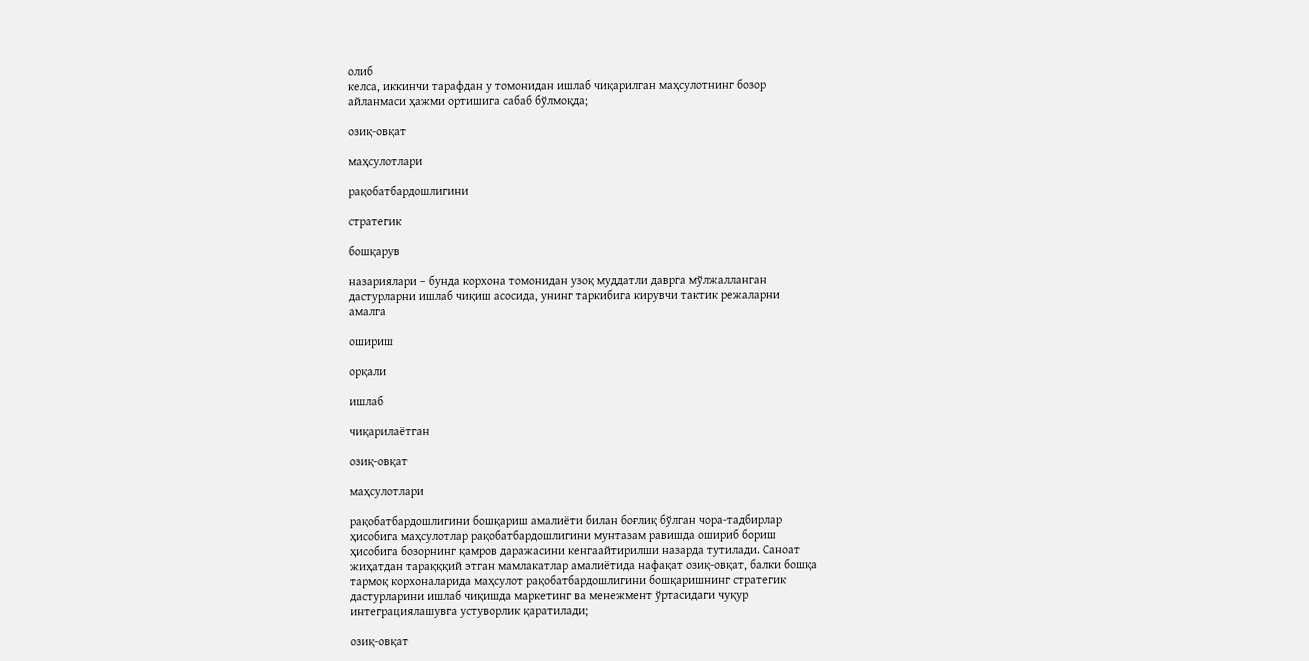олиб
келса, иккинчи тарафдан у томонидан ишлаб чиқарилган маҳсулотнинг бозор
айланмаси ҳажми ортишига сабаб бўлмоқда;

озиқ-овқат

маҳсулотлари

рақобатбардошлигини

стратегик

бошқарув

назариялари – бунда корхона томонидан узоқ муддатли даврга мўлжалланган
дастурларни ишлаб чиқиш асосида, унинг таркибига кирувчи тактик режаларни
амалга

ошириш

орқали

ишлаб

чиқарилаётган

озиқ-овқат

маҳсулотлари

рақобатбардошлигини бошқариш амалиёти билан боғлиқ бўлган чора-тадбирлар
ҳисобига маҳсулотлар рақобатбардошлигини мунтазам равишда ошириб бориш
ҳисобига бозорнинг қамров даражасини кенгаайтирилши назарда тутилади. Саноат
жиҳатдан тарақққий этган мамлакатлар амалиётида нафақат озиқ-овқат, балки бошқа
тармоқ корхоналарида маҳсулот рақобатбардошлигини бошқаришнинг стратегик
дастурларини ишлаб чиқишда маркетинг ва менежмент ўртасидаги чуқур
интеграциялашувга устуворлик қаратилади;

озиқ-овқат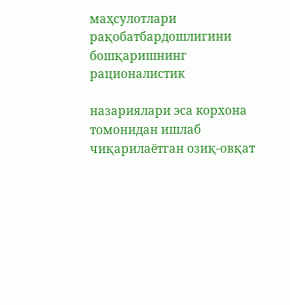маҳсулотлари рақобатбардошлигини бошқаришнинг рационалистик

назариялари эса корхона томонидан ишлаб чиқарилаётган озиқ-овқат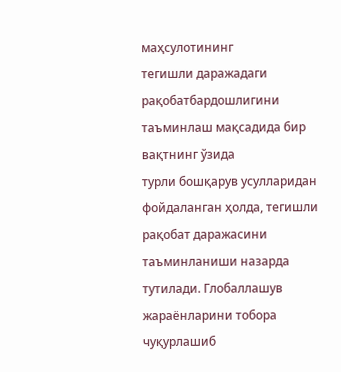маҳсулотининг
тегишли даражадаги рақобатбардошлигини таъминлаш мақсадида бир вақтнинг ўзида
турли бошқарув усулларидан фойдаланган ҳолда, тегишли рақобат даражасини
таъминланиши назарда тутилади. Глобаллашув жараёнларини тобора чуқурлашиб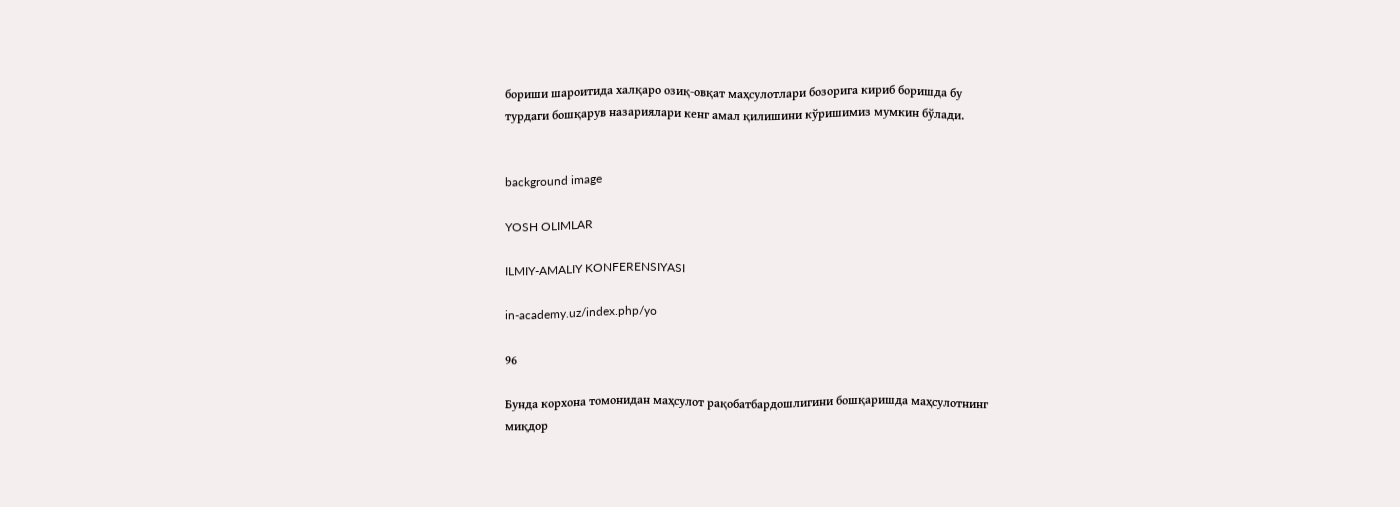бориши шароитида халқаро озиқ-овқат маҳсулотлари бозорига кириб боришда бу
турдаги бошқарув назариялари кенг амал қилишини кўришимиз мумкин бўлади.


background image

YOSH OLIMLAR

ILMIY-AMALIY KONFERENSIYASI

in-academy.uz/index.php/yo

96

Бунда корхона томонидан маҳсулот рақобатбардошлигини бошқаришда маҳсулотнинг
миқдор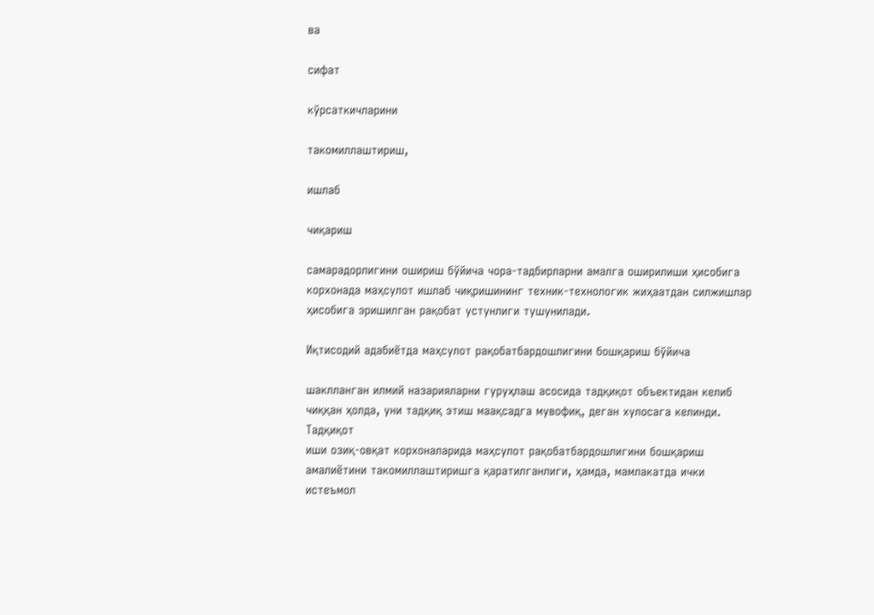ва

сифат

кўрсаткичларини

такомиллаштириш,

ишлаб

чиқариш

самарадорлигини ошириш бўйича чора-тадбирларни амалга оширилиши ҳисобига
корхонада маҳсулот ишлаб чиқришининг техник-технологик жиҳаатдан силжишлар
ҳисобига эришилган рақобат устунлиги тушунилади.

Иқтисодий адабиётда маҳсулот рақобатбардошлигини бошқариш бўйича

шаклланган илмий назарияларни гуруҳлаш асосида тадқиқот объектидан келиб
чиққан ҳолда, уни тадқиқ этиш маақсадга мувофиқ, деган хулосага келинди. Тадқиқот
иши озиқ-овқат корхоналарида маҳсулот рақобатбардошлигини бошқариш
амалиётини такомиллаштиришга қаратилганлиги, ҳамда, мамлакатда ички истеъмол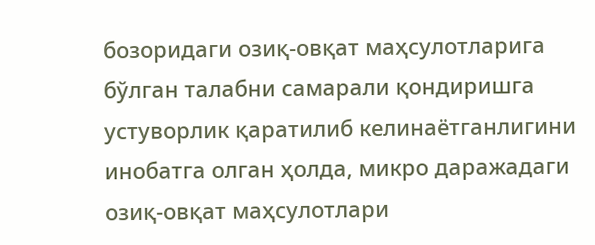бозоридаги озиқ-овқат маҳсулотларига бўлган талабни самарали қондиришга
устуворлик қаратилиб келинаётганлигини инобатга олган ҳолда, микро даражадаги
озиқ-овқат маҳсулотлари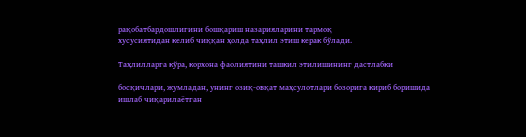рақобатбардошлигини бошқариш назарияларини тармоқ
хусусиятидан келиб чиққан ҳолда таҳлил этиш керак бўлади.

Таҳлилларга кўра, корхона фаолиятини ташкил этилишининг дастлабки

босқичлари, жумладан, унинг озиқ-овқат маҳсулотлари бозорига кириб боришида
ишлаб чиқарилаётган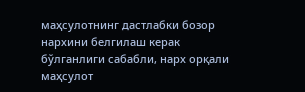маҳсулотнинг дастлабки бозор нархини белгилаш керак
бўлганлиги сабабли, нарх орқали маҳсулот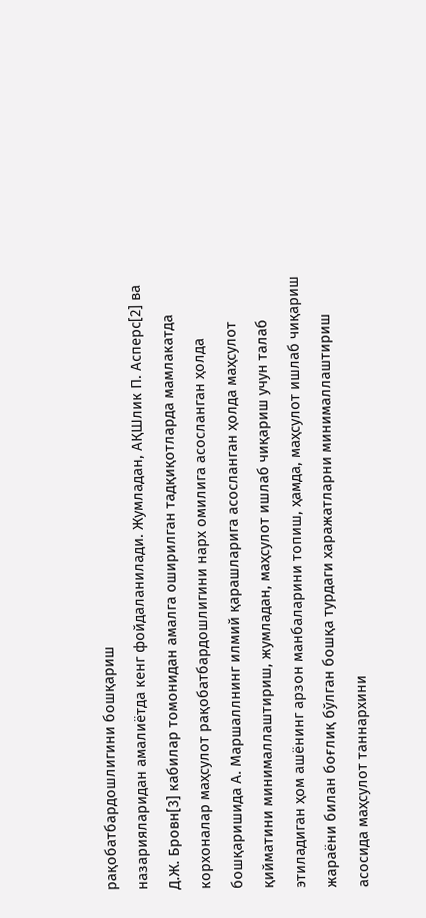рақобатбардошлигини бошқариш
назарияларидан амалиётда кенг фойдаланилади. Жумладан, АҚШлик П. Асперс[2] ва
Д.Ж. Бровн[3] кабилар томонидан амалга оширилган тадқиқотларда мамлакатда
корхоналар маҳсулот рақобатбардошлигини нарх омилига асосланган ҳолда
бошқаришида А. Маршаллнинг илмий қарашларига асосланган ҳолда маҳсулот
қийматини минималлаштириш, жумладан, маҳсулот ишлаб чиқариш учун талаб
этиладиган ҳом ашёнинг арзон манбаларини топиш, ҳамда, маҳсулот ишлаб чиқариш
жараёни билан боғлиқ бўлган бошқа турдаги харажатларни минималлаштириш
асосида маҳсулот таннархини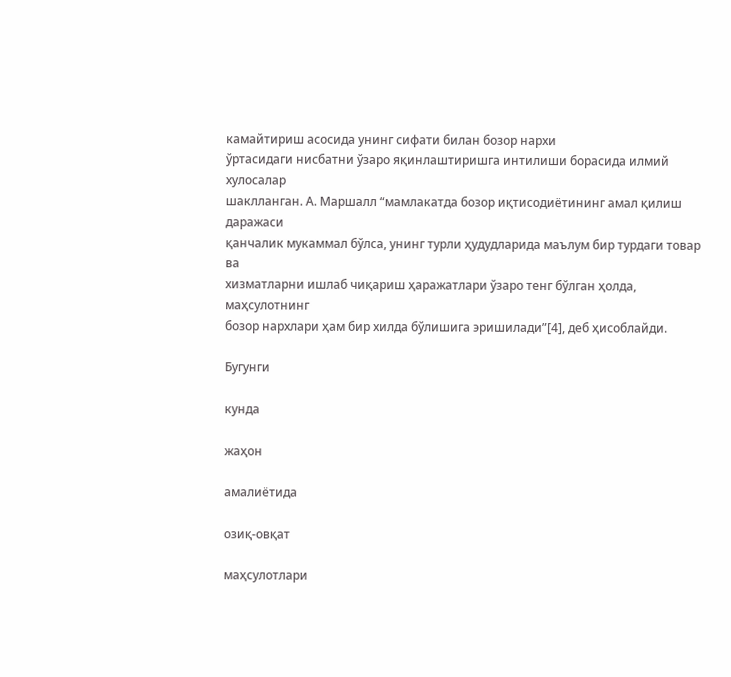камайтириш асосида унинг сифати билан бозор нархи
ўртасидаги нисбатни ўзаро яқинлаштиришга интилиши борасида илмий хулосалар
шаклланган. А. Маршалл “мамлакатда бозор иқтисодиётининг амал қилиш даражаси
қанчалик мукаммал бўлса, унинг турли ҳудудларида маълум бир турдаги товар ва
хизматларни ишлаб чиқариш ҳаражатлари ўзаро тенг бўлган ҳолда, маҳсулотнинг
бозор нархлари ҳам бир хилда бўлишига эришилади”[4], деб ҳисоблайди.

Бугунги

кунда

жаҳон

амалиётида

озиқ-овқат

маҳсулотлари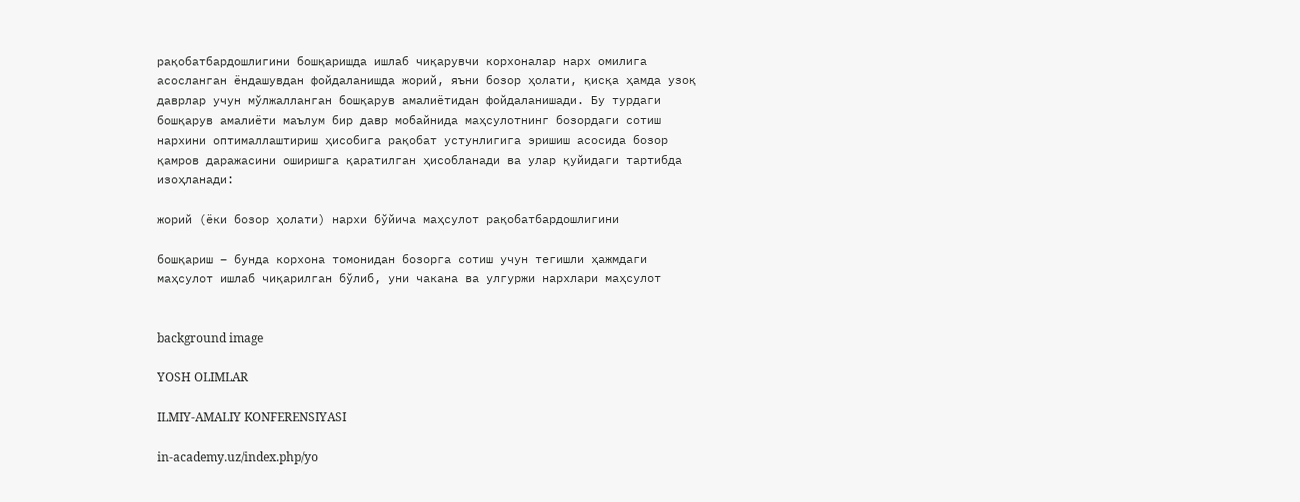рақобатбардошлигини бошқаришда ишлаб чиқарувчи корхоналар нарх омилига
асосланган ёндашувдан фойдаланишда жорий, яъни бозор ҳолати, қисқа ҳамда узоқ
даврлар учун мўлжалланган бошқарув амалиётидан фойдаланишади. Бу турдаги
бошқарув амалиёти маълум бир давр мобайнида маҳсулотнинг бозордаги сотиш
нархини оптималлаштириш ҳисобига рақобат устунлигига эришиш асосида бозор
қамров даражасини оширишга қаратилган ҳисобланади ва улар қуйидаги тартибда
изоҳланади:

жорий (ёки бозор ҳолати) нархи бўйича маҳсулот рақобатбардошлигини

бошқариш – бунда корхона томонидан бозорга сотиш учун тегишли ҳажмдаги
маҳсулот ишлаб чиқарилган бўлиб, уни чакана ва улгуржи нархлари маҳсулот


background image

YOSH OLIMLAR

ILMIY-AMALIY KONFERENSIYASI

in-academy.uz/index.php/yo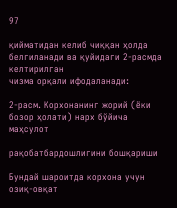97

қийматидан келиб чиққан ҳолда белгиланади ва қуйидаги 2-расмда келтирилган
чизма орқали ифодаланади:

2-расм. Корхонанинг жорий (ёки бозор ҳолати) нарх бўйича маҳсулот

рақобатбардошлигини бошқариши

Бундай шароитда корхона учун озиқ-овқат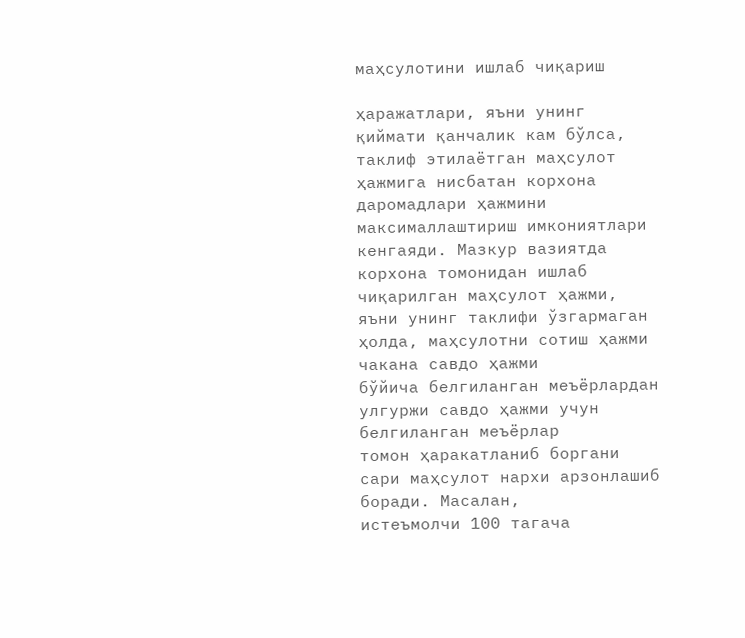маҳсулотини ишлаб чиқариш

ҳаражатлари, яъни унинг қиймати қанчалик кам бўлса, таклиф этилаётган маҳсулот
ҳажмига нисбатан корхона даромадлари ҳажмини максималлаштириш имкониятлари
кенгаяди. Мазкур вазиятда корхона томонидан ишлаб чиқарилган маҳсулот ҳажми,
яъни унинг таклифи ўзгармаган ҳолда, маҳсулотни сотиш ҳажми чакана савдо ҳажми
бўйича белгиланган меъёрлардан улгуржи савдо ҳажми учун белгиланган меъёрлар
томон ҳаракатланиб боргани сари маҳсулот нархи арзонлашиб боради. Масалан,
истеъмолчи 100 тагача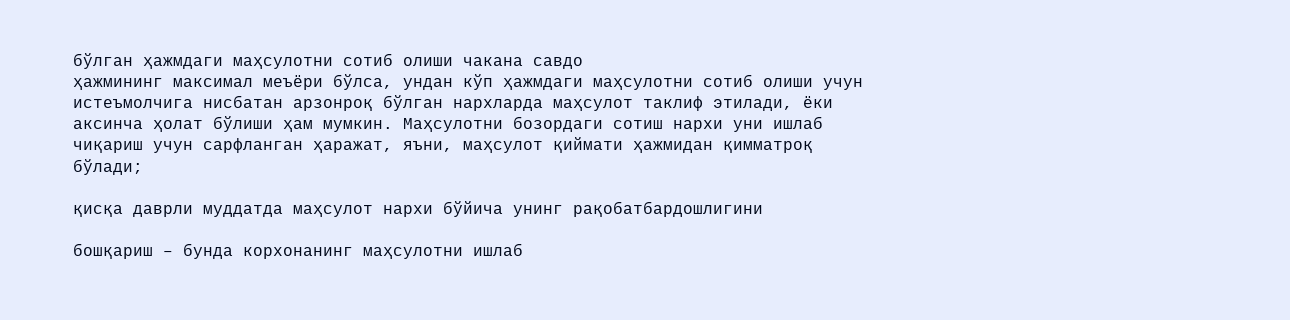бўлган ҳажмдаги маҳсулотни сотиб олиши чакана савдо
ҳажмининг максимал меъёри бўлса, ундан кўп ҳажмдаги маҳсулотни сотиб олиши учун
истеъмолчига нисбатан арзонроқ бўлган нархларда маҳсулот таклиф этилади, ёки
аксинча ҳолат бўлиши ҳам мумкин. Маҳсулотни бозордаги сотиш нархи уни ишлаб
чиқариш учун сарфланган ҳаражат, яъни, маҳсулот қиймати ҳажмидан қимматроқ
бўлади;

қисқа даврли муддатда маҳсулот нархи бўйича унинг рақобатбардошлигини

бошқариш – бунда корхонанинг маҳсулотни ишлаб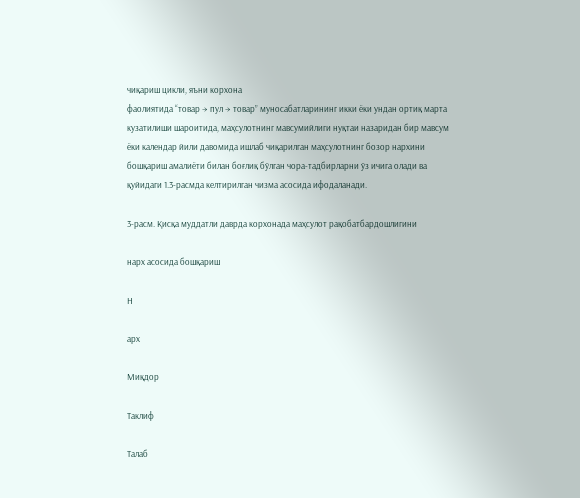чиқариш цикли, яъни корхона
фаолиятида “товар → пул → товар” муносабатларининг икки ёки ундан ортиқ марта
кузатилиши шароитида, маҳсулотнинг мавсумийлиги нуқтаи назаридан бир мавсум
ёки календар йили давомида ишлаб чиқарилган маҳсулотнинг бозор нархини
бошқариш амалиёти билан боғлиқ бўлган чора-тадбирларни ўз ичига олади ва
қуйидаги 1.3-расмда келтирилган чизма асосида ифодаланади.

3-расм. Қисқа муддатли даврда корхонада маҳсулот рақобатбардошлигини

нарх асосида бошқариш

Н

арх

Миқдор

Таклиф

Талаб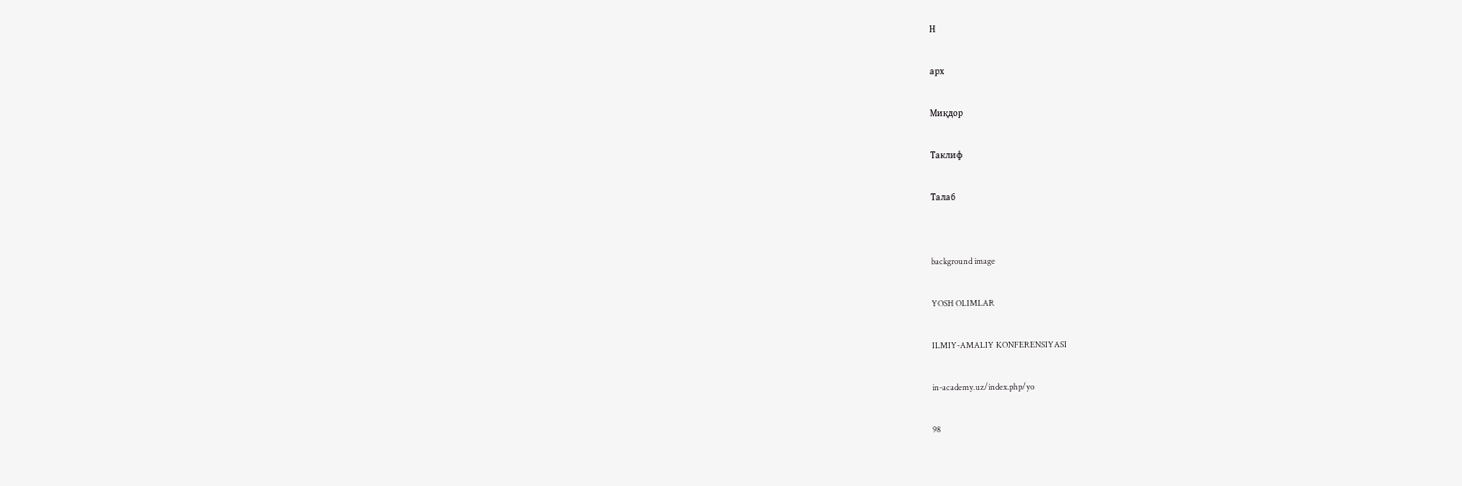Н

арх

Миқдор

Таклиф

Талаб


background image

YOSH OLIMLAR

ILMIY-AMALIY KONFERENSIYASI

in-academy.uz/index.php/yo

98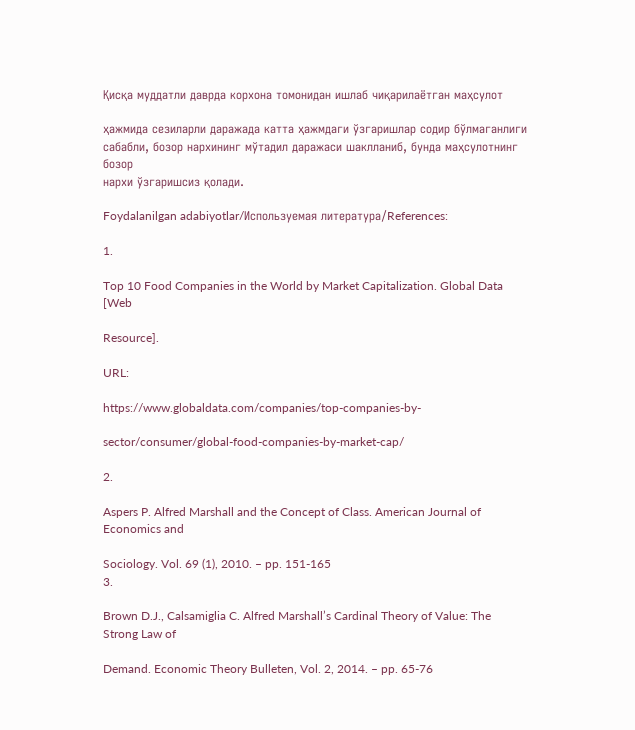Қисқа муддатли даврда корхона томонидан ишлаб чиқарилаётган маҳсулот

ҳажмида сезиларли даражада катта ҳажмдаги ўзгаришлар содир бўлмаганлиги
сабабли, бозор нархининг мўтадил даражаси шаклланиб, бунда маҳсулотнинг бозор
нархи ўзгаришсиз қолади.

Foydalanilgan adabiyotlar/Используемая литература/References:

1.

Top 10 Food Companies in the World by Market Capitalization. Global Data [Web

Resource].

URL:

https://www.globaldata.com/companies/top-companies-by-

sector/consumer/global-food-companies-by-market-cap/

2.

Aspers P. Alfred Marshall and the Concept of Class. American Journal of Economics and

Sociology. Vol. 69 (1), 2010. – pp. 151-165
3.

Brown D.J., Calsamiglia C. Alfred Marshall’s Cardinal Theory of Value: The Strong Law of

Demand. Economic Theory Bulleten, Vol. 2, 2014. – pp. 65-76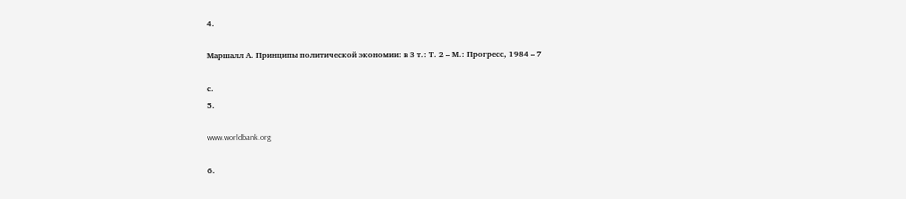4.

Маршалл А. Принципы политической экономии: в 3 т.: Т. 2 – М.: Прогресс, 1984 – 7

с.
5.

www.worldbank.org

6.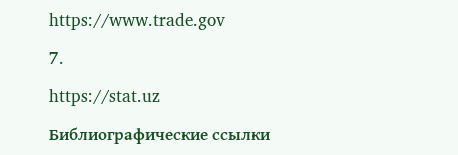https://www.trade.gov

7.

https://stat.uz

Библиографические ссылки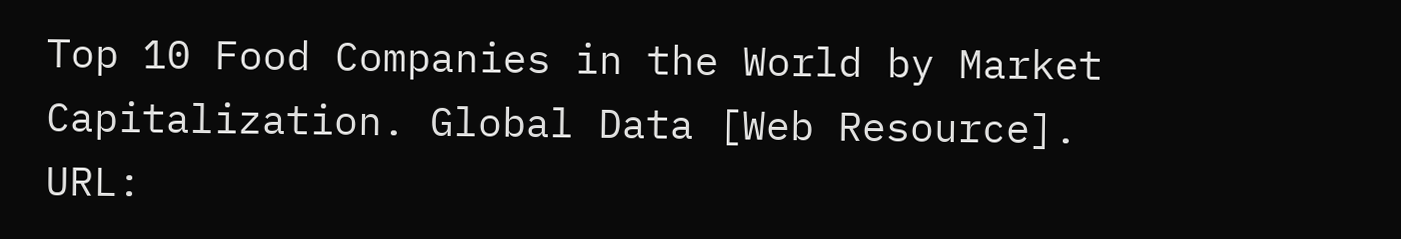Top 10 Food Companies in the World by Market Capitalization. Global Data [Web Resource]. URL: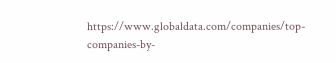https://www.globaldata.com/companies/top-companies-by-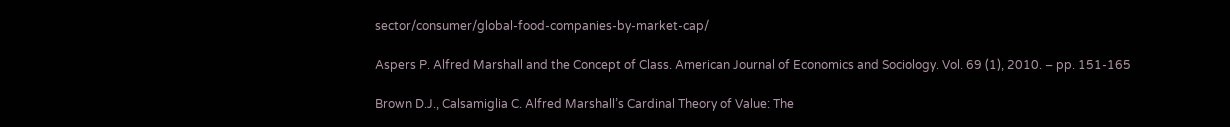sector/consumer/global-food-companies-by-market-cap/

Aspers P. Alfred Marshall and the Concept of Class. American Journal of Economics and Sociology. Vol. 69 (1), 2010. – pp. 151-165

Brown D.J., Calsamiglia C. Alfred Marshall’s Cardinal Theory of Value: The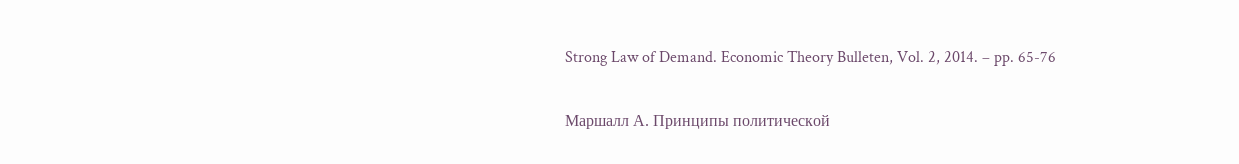Strong Law of Demand. Economic Theory Bulleten, Vol. 2, 2014. – pp. 65-76

Маршалл А. Принципы политической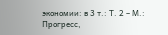экономии: в 3 т.: Т. 2 – М.: Прогресс,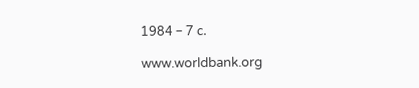1984 – 7 с.

www.worldbank.org